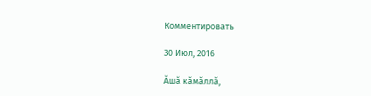Комментировать

30 Июл, 2016

Ăшă кăмăллă,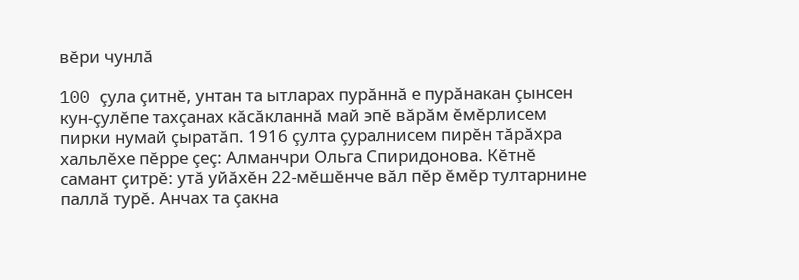вĕри чунлă

100 çула çитнĕ, унтан та ытларах пурăннă е пурăнакан çынсен кун-çулĕпе тахçанах кăсăкланнă май эпĕ вăрăм ĕмĕрлисем пирки нумай çыратăп. 1916 çулта çуралнисем пирĕн тăрăхра хальлĕхе пĕрре çеç: Алманчри Ольга Спиридонова. Кĕтнĕ самант çитрĕ: утă уйăхĕн 22-мĕшĕнче вăл пĕр ĕмĕр тултарнине паллă турĕ. Анчах та çакна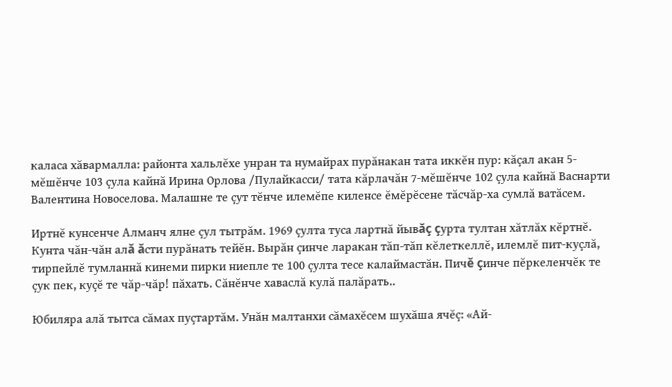каласа хăвармалла: районта хальлĕхе унран та нумайрах пурăнакан тата иккĕн пур: кăçал акан 5-мĕшĕнче 103 çула кайнă Ирина Орлова /Пулайкасси/ тата кăрлачăн 7-мĕшĕнче 102 çула кайнă Васнарти Валентина Новоселова. Малашне те çут тĕнче илемĕпе киленсе ĕмĕрĕсене тăсчăр-ха сумлă ватăсем.

Иртнĕ кунсенче Алманч ялне çул тытрăм. 1969 çулта туса лартнă йывăç çурта тултан хăтлăх кĕртнĕ. Кунта чăн-чăн алă ăсти пурăнать тейĕн. Вырăн çинче ларакан тăп-тăп кĕлеткеллĕ, илемлĕ пит-куçлă, тирпейлĕ тумланнă кинеми пирки ниепле те 100 çулта тесе калаймастăн. Пичĕ çинче пĕркеленчĕк те çук пек, куçĕ те чăр-чăр! пăхать. Сăнĕнче хаваслă кулă палăрать..

Юбиляра алă тытса сăмах пуçтартăм. Унăн малтанхи сăмахĕсем шухăша ячĕç: «Ай-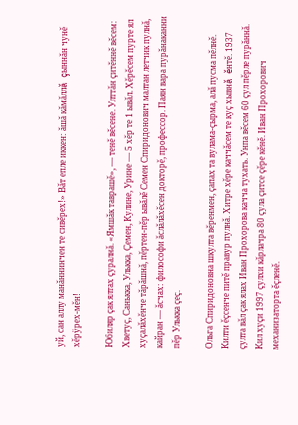уй, сан аллу манăннинчен те сивĕрех!» Вăт епле иккен: ăшă кăмăллă çыннăн чунĕ хĕрÿрех-мĕн!

Юбиляр çак ялтах çуралнă. «Ямшăк таврашĕ», — тенĕ вĕсене. Улттăн çитĕннĕ вĕсем: Хветуç, Санькка, Улькка, Çемен, Кулине, Урине — 5 хĕр те 1 ывăл. Хĕрĕсем пурте ял хуçалăхĕнче тăрăшнă, пĕртен-пĕр ывăлĕ Семен Спиридонович малтан летчик пулнă, кайран — ăсчах: философи ăслăлăхĕсен докторĕ, профессор. Паян вара пурăнаканни пĕр Улькка çеç.

Ольга Спиридоновна шкулта вĕренмен, çапах та вулама-çырма, алă пусма пĕлнĕ. Килти ĕçсенче питĕ правур пулнă. Хитре хĕре каччăсем те куç хывнă ĕнтĕ. 1937 çулта вăл çак ялах Иван Прохорова качча тухать. Унпа вĕсем 60 çул пĕрле пурăннă. Кил хуçи 1997 çулхи кăрлачра 80 çула çитсе çĕре кĕнĕ. Иван Прохорович механизаторта ĕçленĕ.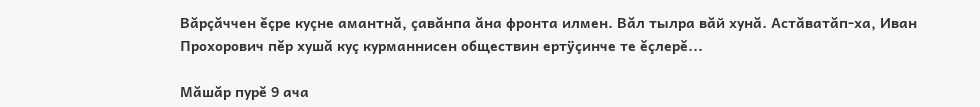Вăрçăччен ĕçре куçне амантнă, çавăнпа ăна фронта илмен. Вăл тылра вăй хунă. Астăватăп-ха, Иван Прохорович пĕр хушă куç курманнисен обществин ертÿçинче те ĕçлерĕ...

Мăшăр пурĕ 9 ача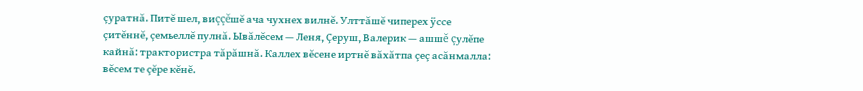çуратнă. Питĕ шел, виççĕшĕ ача чухнех вилнĕ. Улттăшĕ чиперех ÿссе çитĕннĕ, çемьеллĕ пулнă. Ывăлĕсем — Леня, Çеруш, Валерик — ашшĕ çулĕпе кайнă: трактористра тăрăшнă. Каллех вĕсене иртнĕ вăхăтпа çеç асăнмалла: вĕсем те çĕре кĕнĕ.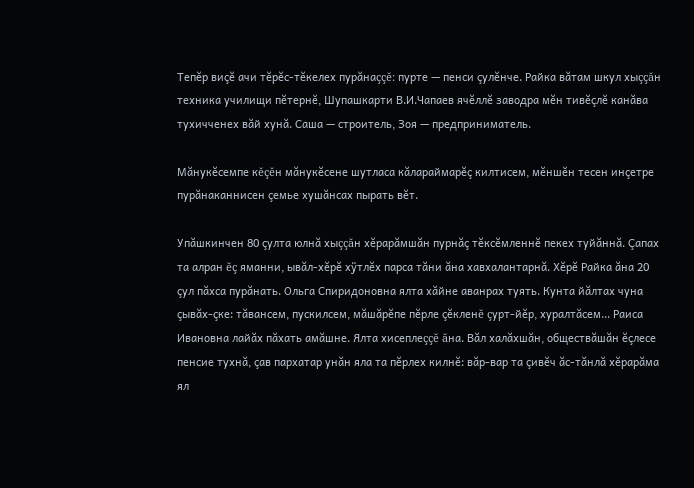Тепĕр виçĕ ачи тĕрĕс-тĕкелех пурăнаççĕ: пурте — пенси çулĕнче. Райка вăтам шкул хыççăн техника училищи пĕтернĕ, Шупашкарти В.И.Чапаев ячĕллĕ заводра мĕн тивĕçлĕ канăва тухичченех вăй хунă. Саша — строитель, Зоя — предприниматель.

Мăнукĕсемпе кĕçĕн мăнукĕсене шутласа кăлараймарĕç килтисем, мĕншĕн тесен инçетре пурăнаканнисен çемье хушăнсах пырать вĕт.

Упăшкинчен 80 çулта юлнă хыççăн хĕрарăмшăн пурнăç тĕксĕмленнĕ пекех туйăннă. Çапах та алран ĕç яманни, ывăл-хĕрĕ хÿтлĕх парса тăни ăна хавхалантарнă. Хĕрĕ Райка ăна 20 çул пăхса пурăнать. Ольга Спиридоновна ялта хăйне аванрах туять. Кунта йăлтах чуна çывăх-çке: тăвансем, пускилсем, мăшăрĕпе пĕрле çĕкленĕ çурт-йĕр, хуралтăсем... Раиса Ивановна лайăх пăхать амăшне. Ялта хисеплеççĕ ăна. Вăл халăхшăн, обществăшăн ĕçлесе пенсие тухнă, çав пархатар унăн яла та пĕрлех килнĕ: вăр-вар та çивĕч ăс-тăнлă хĕрарăма ял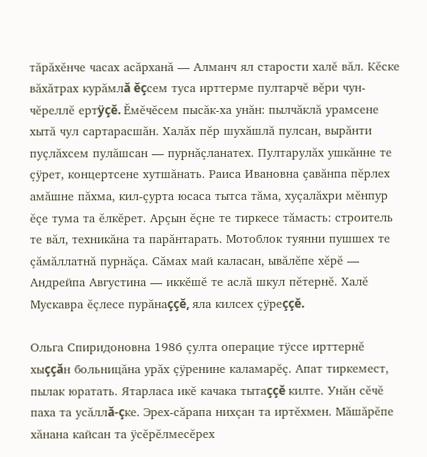тăрăхĕнче часах асăрханă — Алманч ял старости халĕ вăл. Кĕске вăхăтрах курăмлă ĕçсем туса ирттерме пултарчĕ вĕри чун-чĕреллĕ ертÿçĕ. Ĕмĕчĕсем пысăк-ха унăн: пылчăклă урамсене хытă чул сартарасшăн. Халăх пĕр шухăшлă пулсан, вырăнти пуçлăхсем пулăшсан — пурнăçланатех. Пултарулăх ушкăнне те çÿрет, концертсене хутшăнать. Раиса Ивановна çавăнпа пĕрлех амăшне пăхма, кил-çурта юсаса тытса тăма, хуçалăхри мĕнпур ĕçе тума та ĕлкĕрет. Арçын ĕçне те тиркесе тăмасть: строитель те вăл, техникăна та парăнтарать. Мотоблок туянни пушшех те çăмăллатнă пурнăçа. Сăмах май каласан, ывăлĕпе хĕрĕ — Андрейпа Августина — иккĕшĕ те аслă шкул пĕтернĕ. Халĕ Мускавра ĕçлесе пурăнаççĕ, яла килсех çÿреççĕ.

Ольга Спиридоновна 1986 çулта операцие тÿссе ирттернĕ хыççăн больницăна урăх çÿренине каламарĕç. Апат тиркемест, пылак юратать. Ятарласа икĕ качака тытаççĕ килте. Унăн сĕчĕ паха та усăллă-çке. Эрех-сăрапа нихçан та иртĕхмен. Мăшăрĕпе хăнана кайсан та ÿсĕрĕлмесĕрех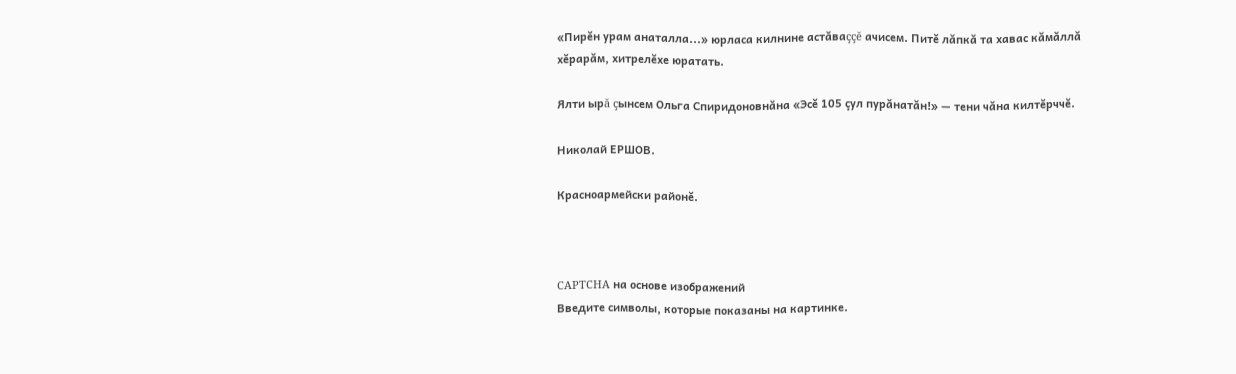«Пирĕн урам анаталла...» юрласа килнине астăваççĕ ачисем. Питĕ лăпкă та хавас кăмăллă хĕрарăм, хитрелĕхе юратать.

Ялти ырă çынсем Ольга Спиридоновнăна «Эсĕ 105 çул пурăнатăн!» — тени чăна килтĕрччĕ.

Николай ЕРШОВ.

Красноармейски районĕ.



CAPTCHA на основе изображений
Введите символы, которые показаны на картинке.